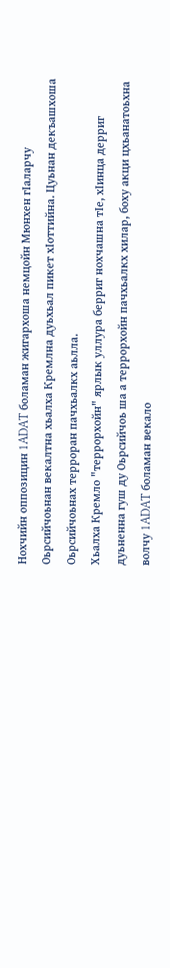Нохчийн оппозицин 1ADAT боламан жигархоша немцойн Мюнхен гIаларчу Оьрсийчоьнан векалтна хьалха Кремлна дуьхьал пикет хIоттийна. Цуьнан декъашхоша Оьрсийчоьнах терроран пачхьалкх аьлла.
Хьалха Кремло "террорхойн" ярлык уллура берриг нохчашна тIе, хIинца дерриг дуьненна гуш ду Оьрсийчоь ша а террорхойн пачхьалкх хилар, боху акци цхьанатоьхна волчу 1ADAT боламан векало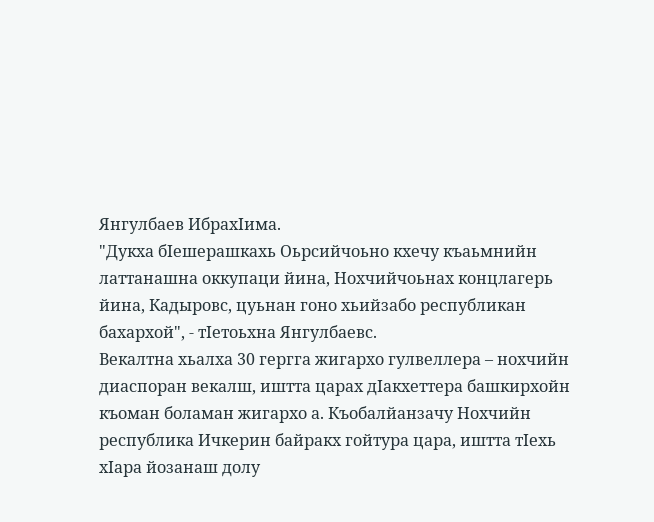Янгулбаев ИбрахIима.
"Дукха бIешерашкахь Оьрсийчоьно кхечу къаьмнийн латтанашна оккупаци йина, Нохчийчоьнах концлагерь йина, Кадыровс, цуьнан гоно хьийзабо республикан бахархой", - тIетоьхна Янгулбаевс.
Векалтна хьалха 30 гергга жигархо гулвеллера – нохчийн диаспоран векалш, иштта царах дIакхеттера башкирхойн къоман боламан жигархо а. Къобалйанзачу Нохчийн республика Ичкерин байракх гойтура цара, иштта тIехь хIара йозанаш долу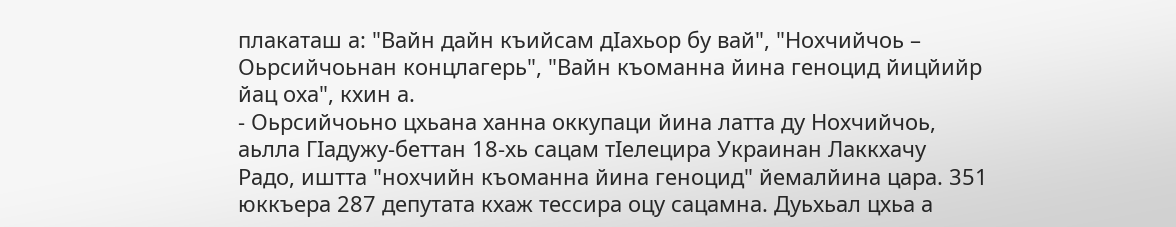плакаташ а: "Вайн дайн къийсам дIахьор бу вай", "Нохчийчоь – Оьрсийчоьнан концлагерь", "Вайн къоманна йина геноцид йицйийр йац оха", кхин а.
- Оьрсийчоьно цхьана ханна оккупаци йина латта ду Нохчийчоь, аьлла ГIадужу-беттан 18-хь сацам тIелецира Украинан Лаккхачу Радо, иштта "нохчийн къоманна йина геноцид" йемалйина цара. 351 юккъера 287 депутата кхаж тессира оцу сацамна. Дуьхьал цхьа а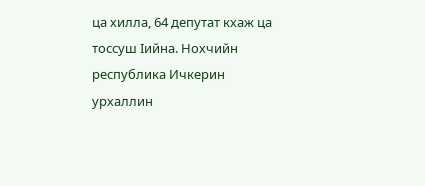ца хилла, 64 депутат кхаж ца тоссуш Iийна. Нохчийн республика Ичкерин урхаллин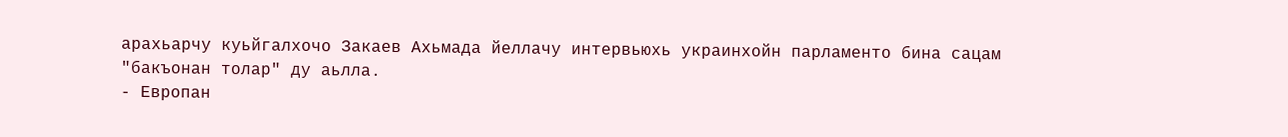арахьарчу куьйгалхочо Закаев Ахьмада йеллачу интервьюхь украинхойн парламенто бина сацам "бакъонан толар" ду аьлла.
- Европан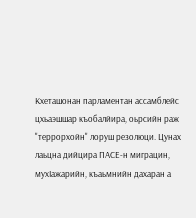Кхеташонан парламентан ассамблейс цхьаэшшар къобалйира, оьрсийн раж "террорхойн" лоруш резолюци. Цунах лаьцна дийцира ПАСЕ-н миграцин, мухIажарийн, къаьмнийн дахаран а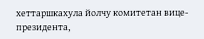хеттаршкахула йолчу комитетан вице-президента,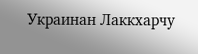Украинан Лаккхарчу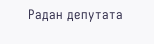Радан депутата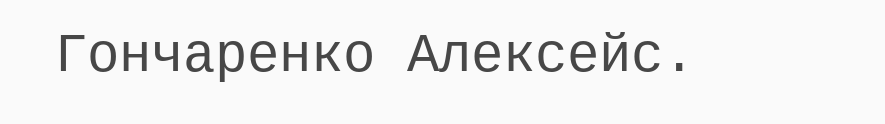Гончаренко Алексейс.